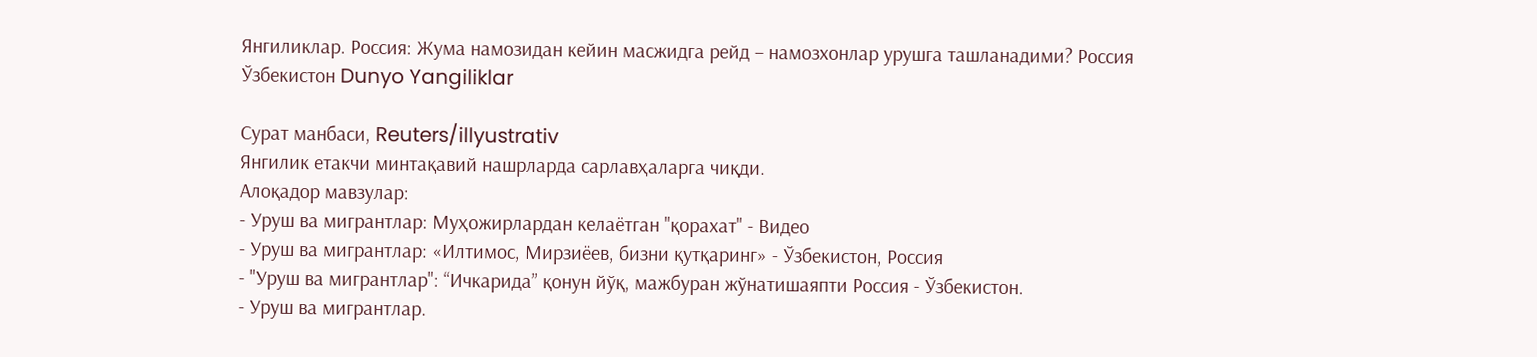Янгиликлар. Россия: Жума намозидан кейин масжидга рейд – намозхонлар урушга ташланадими? Россия Ўзбекистон Dunyo Yangiliklar

Сурат манбаси, Reuters/illyustrativ
Янгилик етакчи минтақавий нашрларда сарлавҳаларга чиқди.
Алоқадор мавзулар:
- Уруш ва мигрантлар: Муҳожирлардан келаётган "қорахат" - Видео
- Уруш ва мигрантлар: «Илтимос, Мирзиёев, бизни қутқаринг» - Ўзбекистон, Россия
- "Уруш ва мигрантлар": “Ичкарида” қонун йўқ, мажбуран жўнатишаяпти Россия - Ўзбекистон.
- Уруш ва мигрантлар.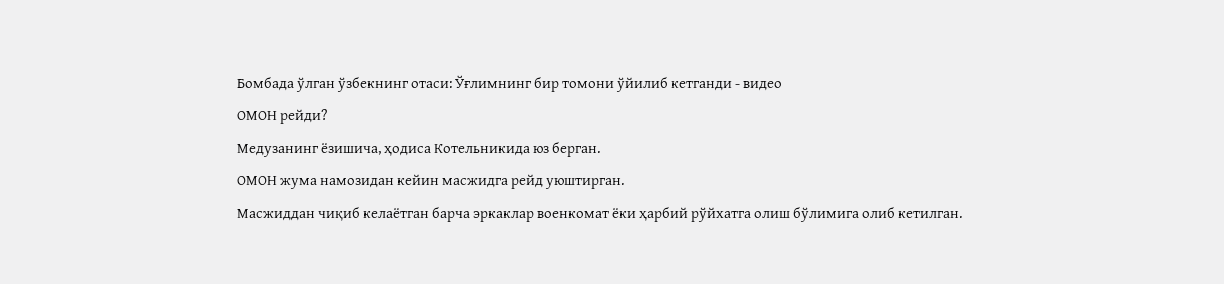Бомбада ўлган ўзбекнинг отаси: Ўғлимнинг бир томони ўйилиб кетганди - видео
ОМОН рейди?
Медузанинг ёзишича, ҳодиса Котельникида юз берган.
ОМОН жума намозидан кейин масжидга рейд уюштирган.
Масжиддан чиқиб келаётган барча эркаклар военкомат ёки ҳарбий рўйхатга олиш бўлимига олиб кетилган.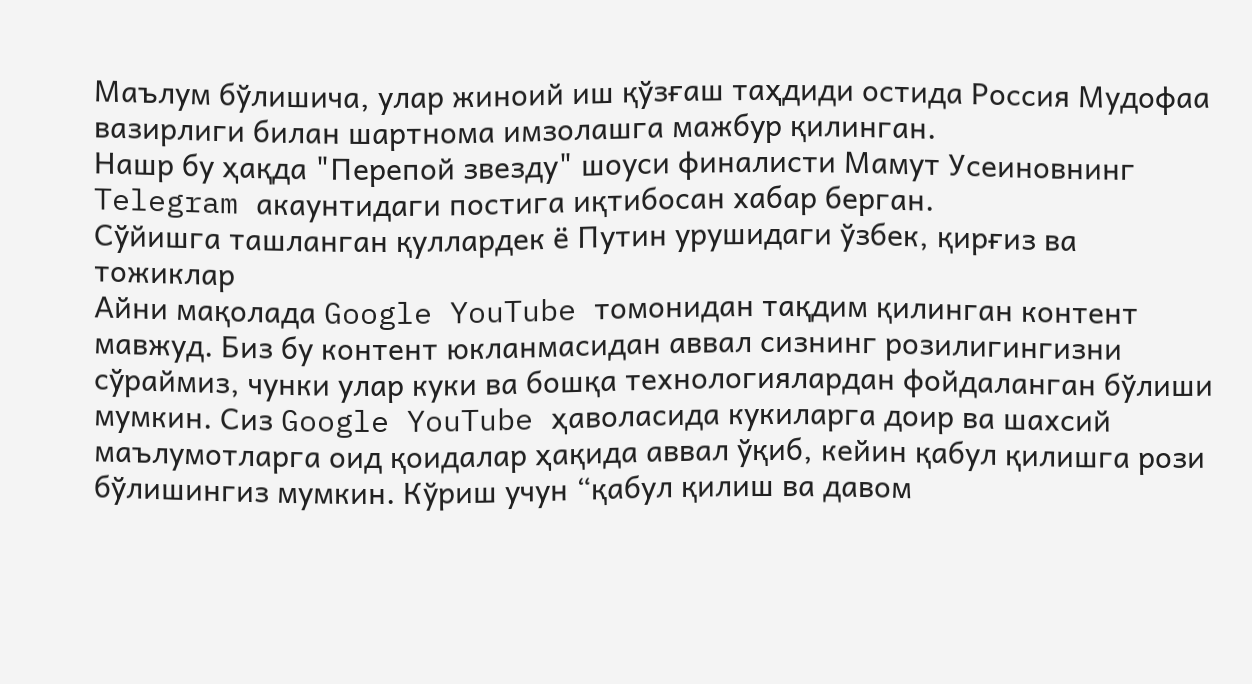Маълум бўлишича, улар жиноий иш қўзғаш таҳдиди остида Россия Мудофаа вазирлиги билан шартнома имзолашга мажбур қилинган.
Нашр бу ҳақда "Перепой звезду" шоуси финалисти Мамут Усеиновнинг Telegram акаунтидаги постига иқтибосан хабар берган.
Сўйишга ташланган қуллардек ё Путин урушидаги ўзбек, қирғиз ва тожиклар
Айни мақолада Google YouTube томонидан тақдим қилинган контент мавжуд. Биз бу контент юкланмасидан аввал сизнинг розилигингизни сўраймиз, чунки улар куки ва бошқа технологиялардан фойдаланган бўлиши мумкин. Сиз Google YouTube ҳаволасида кукиларга доир ва шахсий маълумотларга оид қоидалар ҳақида аввал ўқиб, кейин қабул қилишга рози бўлишингиз мумкин. Кўриш учун “қабул қилиш ва давом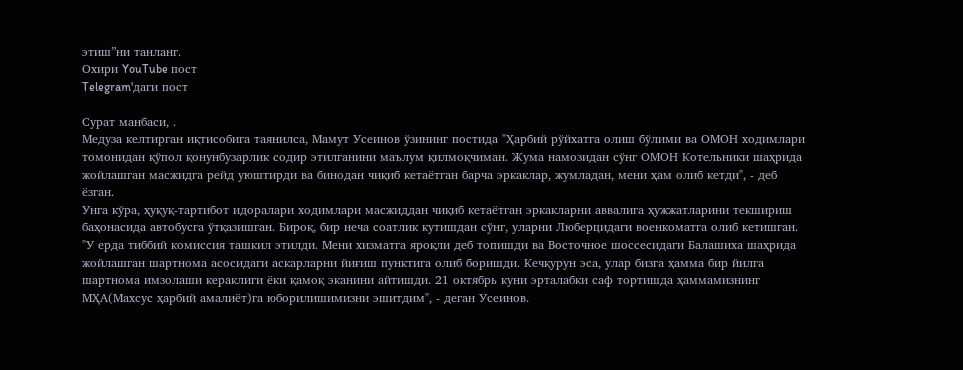этиш”ни танланг.
Охири YouTube пост
Telegram'даги пост

Сурат манбаси, .
Медуза келтирган иқтисобига таянилса, Мамут Усеинов ўзининг постида "Ҳарбий рўйхатга олиш бўлими ва ОМОН ходимлари томонидан қўпол қонунбузарлик содир этилганини маълум қилмоқчиман. Жума намозидан сўнг ОМОН Котельники шаҳрида жойлашган масжидга рейд уюштирди ва бинодан чиқиб кетаётган барча эркаклар, жумладан, мени ҳам олиб кетди", - деб ёзган.
Унга кўра, ҳуқуқ-тартибот идоралари ходимлари масжиддан чиқиб кетаётган эркакларни аввалига ҳужжатларини текшириш баҳонасида автобусга ўтқазишган. Бироқ, бир неча соатлик кутишдан сўнг, уларни Люберцидаги военкоматга олиб кетишган.
"У ерда тиббий комиссия ташкил этилди. Мени хизматга яроқли деб топишди ва Восточное шоссесидаги Балашиха шаҳрида жойлашган шартнома асосидаги аскарларни йиғиш пунктига олиб боришди. Кечқурун эса, улар бизга ҳамма бир йилга шартнома имзолаши кераклиги ёки қамоқ эканини айтишди. 21 октябрь куни эрталабки саф тортишда ҳаммамизнинг МҲА(Махсус ҳарбий амалиёт)га юборилишимизни эшитдим", - деган Усеинов.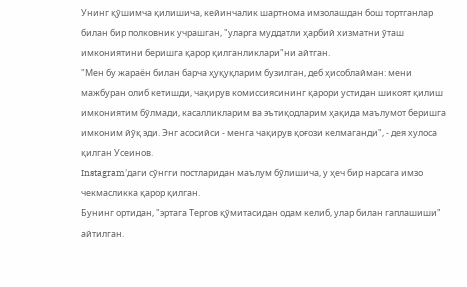Унинг қўшимча қилишича, кейинчалик шартнома имзолашдан бош тортганлар билан бир полковник учрашган, "уларга муддатли ҳарбий хизматни ўташ имкониятини беришга қарор қилганликлари"ни айтган.
"Мен бу жараён билан барча ҳуқуқларим бузилган, деб ҳисоблайман: мени мажбуран олиб кетишди, чақирув комиссиясининг қарори устидан шикоят қилиш имкониятим бўлмади, касалликларим ва эътиқодларим ҳақида маълумот беришга имконим йўқ эди. Энг асосийси - менга чақирув қоғози келмаганди", - дея хулоса қилган Усеинов.
Instagram'даги сўнгги постларидан маълум бўлишича, у ҳеч бир нарсага имзо чекмасликка қарор қилган.
Бунинг ортидан, "эртага Тергов қўмитасидан одам келиб, улар билан гаплашиши" айтилган.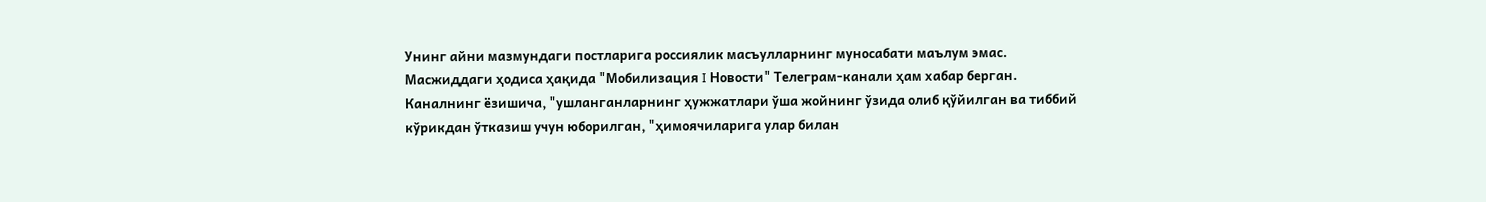Унинг айни мазмундаги постларига россиялик масъулларнинг муносабати маълум эмас.
Масжиддаги ҳодиса ҳақида "Мобилизация I Новости" Телеграм-канали ҳам хабар берган.
Каналнинг ёзишича, "ушланганларнинг ҳужжатлари ўша жойнинг ўзида олиб қўйилган ва тиббий кўрикдан ўтказиш учун юборилган, "ҳимоячиларига улар билан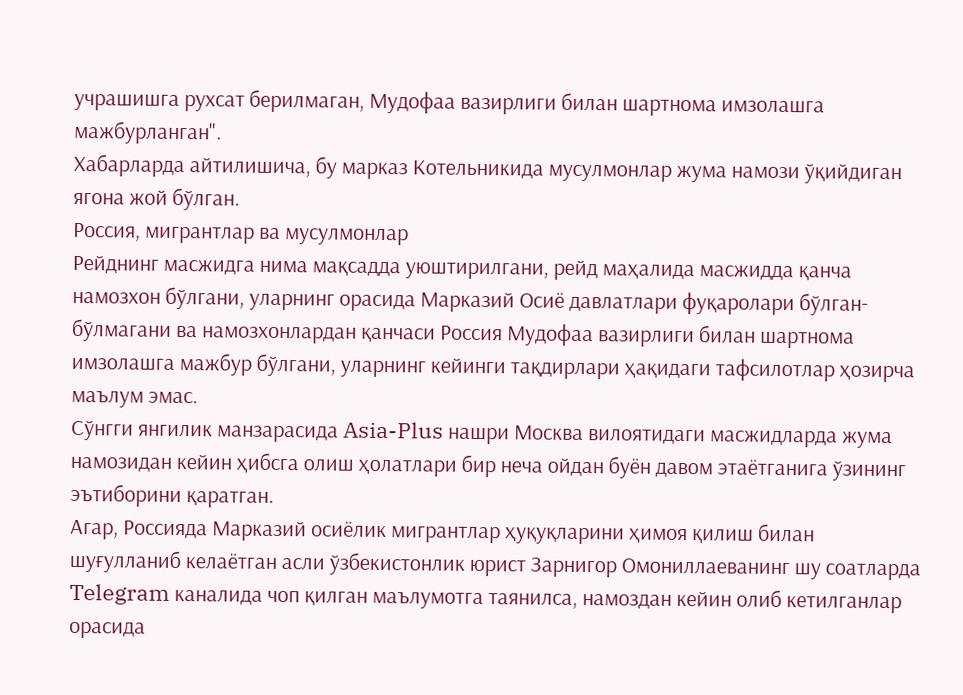учрашишга рухсат берилмаган, Мудофаа вазирлиги билан шартнома имзолашга мажбурланган".
Хабарларда айтилишича, бу марказ Котельникида мусулмонлар жума намози ўқийдиган ягона жой бўлган.
Россия, мигрантлар ва мусулмонлар
Рейднинг масжидга нима мақсадда уюштирилгани, рейд маҳалида масжидда қанча намозхон бўлгани, уларнинг орасида Марказий Осиё давлатлари фуқаролари бўлган-бўлмагани ва намозхонлардан қанчаси Россия Мудофаа вазирлиги билан шартнома имзолашга мажбур бўлгани, уларнинг кейинги тақдирлари ҳақидаги тафсилотлар ҳозирча маълум эмас.
Сўнгги янгилик манзарасида Asia-Plus нашри Москва вилоятидаги масжидларда жума намозидан кейин ҳибсга олиш ҳолатлари бир неча ойдан буён давом этаётганига ўзининг эътиборини қаратган.
Агар, Россияда Марказий осиёлик мигрантлар ҳуқуқларини ҳимоя қилиш билан шуғулланиб келаётган асли ўзбекистонлик юрист Зарнигор Омониллаеванинг шу соатларда Telegram каналида чоп қилган маълумотга таянилса, намоздан кейин олиб кетилганлар орасида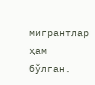мигрантлар ҳам бўлган.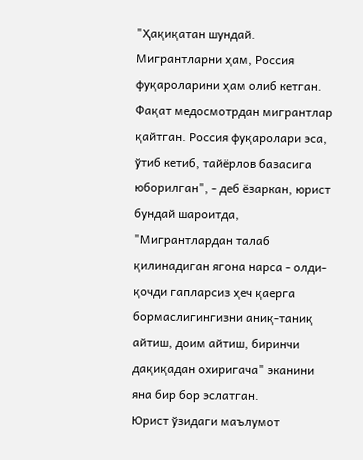"Ҳақиқатан шундай. Мигрантларни ҳам, Россия фуқароларини ҳам олиб кетган. Фақат медосмотрдан мигрантлар қайтган. Россия фуқаролари эса, ўтиб кетиб, тайёрлов базасига юборилган", - деб ёзаркан, юрист бундай шароитда, "Мигрантлардан талаб қилинадиган ягона нарса - олди-қочди гапларсиз ҳеч қаерга бормаслигингизни аниқ-таниқ айтиш, доим айтиш, биринчи дақиқадан охиригача" эканини яна бир бор эслатган.
Юрист ўзидаги маълумот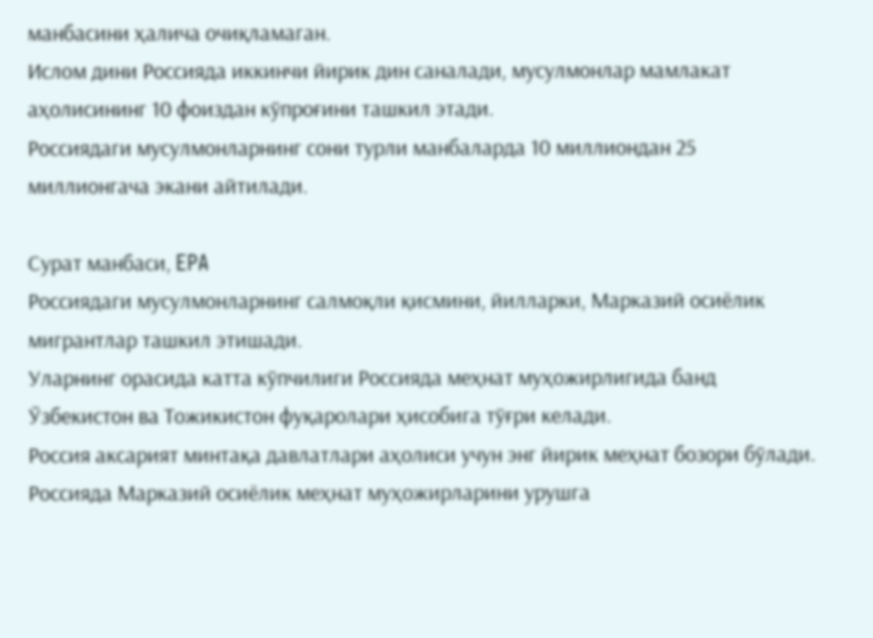манбасини ҳалича очиқламаган.
Ислом дини Россияда иккинчи йирик дин саналади, мусулмонлар мамлакат аҳолисининг 10 фоиздан кўпроғини ташкил этади.
Россиядаги мусулмонларнинг сони турли манбаларда 10 миллиондан 25 миллионгача экани айтилади.

Сурат манбаси, EPA
Россиядаги мусулмонларнинг салмоқли қисмини, йилларки, Марказий осиёлик мигрантлар ташкил этишади.
Уларнинг орасида катта кўпчилиги Россияда меҳнат муҳожирлигида банд Ўзбекистон ва Тожикистон фуқаролари ҳисобига тўғри келади.
Россия аксарият минтақа давлатлари аҳолиси учун энг йирик меҳнат бозори бўлади.
Россияда Марказий осиёлик меҳнат муҳожирларини урушга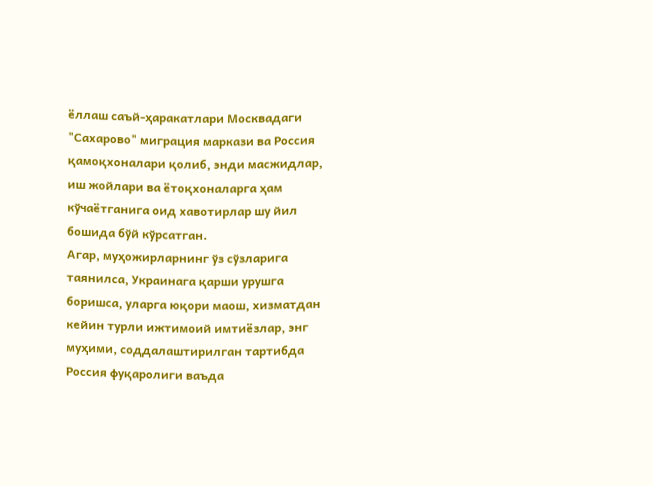ёллаш саъй-ҳаракатлари Москвадаги "Сахарово" миграция маркази ва Россия қамоқхоналари қолиб, энди масжидлар, иш жойлари ва ётоқхоналарга ҳам кўчаётганига оид хавотирлар шу йил бошида бўй кўрсатган.
Агар, муҳожирларнинг ўз сўзларига таянилса, Украинага қарши урушга боришса, уларга юқори маош, хизматдан кейин турли ижтимоий имтиёзлар, энг муҳими, соддалаштирилган тартибда Россия фуқаролиги ваъда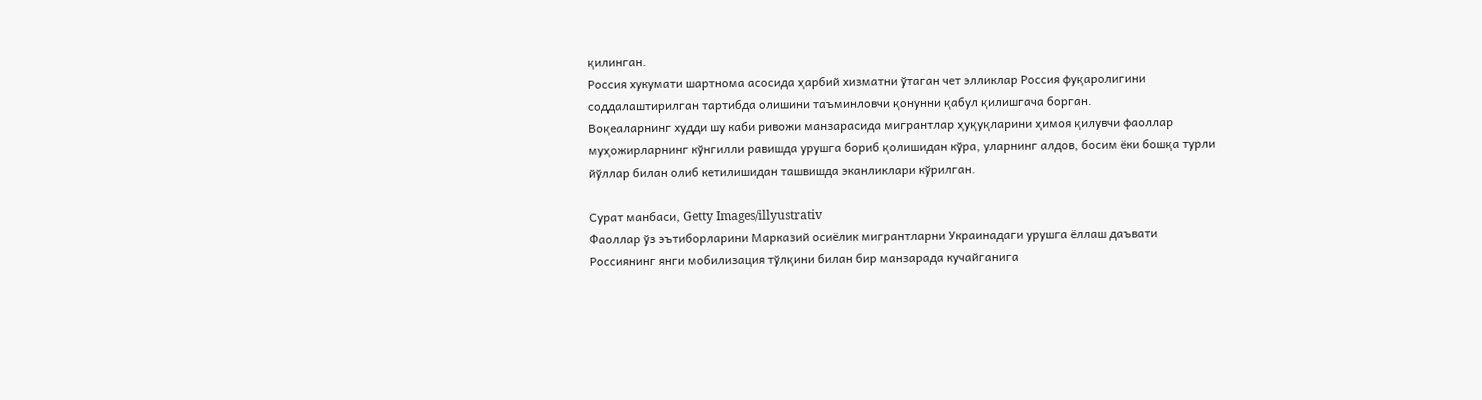қилинган.
Россия хукумати шартнома асосида ҳарбий хизматни ўтаган чет элликлар Россия фуқаролигини соддалаштирилган тартибда олишини таъминловчи қонунни қабул қилишгача борган.
Воқеаларнинг худди шу каби ривожи манзарасида мигрантлар ҳуқуқларини ҳимоя қилувчи фаоллар муҳожирларнинг кўнгилли равишда урушга бориб қолишидан кўра, уларнинг алдов, босим ёки бошқа турли йўллар билан олиб кетилишидан ташвишда эканликлари кўрилган.

Сурат манбаси, Getty Images/illyustrativ
Фаоллар ўз эътиборларини Марказий осиёлик мигрантларни Украинадаги урушга ёллаш даъвати Россиянинг янги мобилизация тўлқини билан бир манзарада кучайганига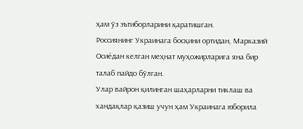ҳам ўз эътиборларини қаратишган.
Россиянинг Украинага босқини ортидан, Марказий Осиёдан келган меҳнат муҳожирларига яна бир талаб пайдо бўлган.
Улар вайрон қилинган шаҳарларни тиклаш ва хандақлар қазиш учун ҳам Украинага юборила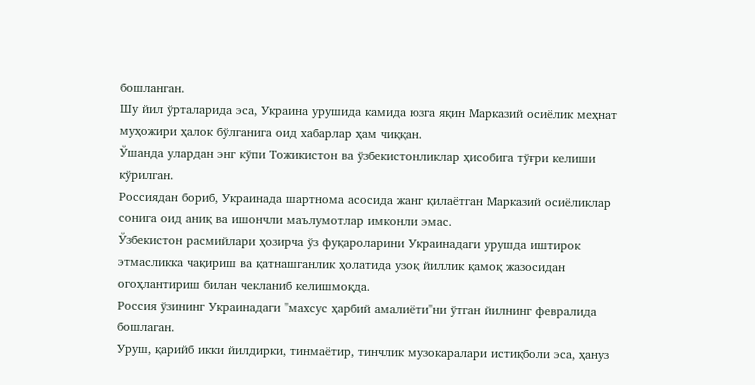бошланган.
Шу йил ўрталарида эса, Украина урушида камида юзга яқин Марказий осиёлик меҳнат муҳожири ҳалок бўлганига оид хабарлар ҳам чиққан.
Ўшанда улардан энг кўпи Тожикистон ва ўзбекистонликлар ҳисобига тўғри келиши кўрилган.
Россиядан бориб, Украинада шартнома асосида жанг қилаётган Марказий осиёликлар сонига оид аниқ ва ишончли маълумотлар имконли эмас.
Ўзбекистон расмийлари ҳозирча ўз фуқароларини Украинадаги урушда иштирок этмасликка чақириш ва қатнашганлик ҳолатида узоқ йиллик қамоқ жазосидан огоҳлантириш билан чекланиб келишмоқда.
Россия ўзининг Украинадаги "махсус ҳарбий амалиёти"ни ўтган йилнинг февралида бошлаган.
Уруш, қарийб икки йилдирки, тинмаётир, тинчлик музокаралари истиқболи эса, ҳануз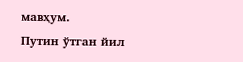мавҳум.
Путин ўтган йил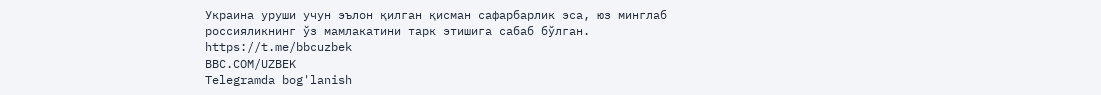Украина уруши учун эълон қилган қисман сафарбарлик эса, юз минглаб россияликнинг ўз мамлакатини тарк этишига сабаб бўлган.
https://t.me/bbcuzbek
BBC.COM/UZBEK
Telegramda bog'lanish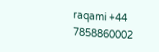raqami +44 7858860002